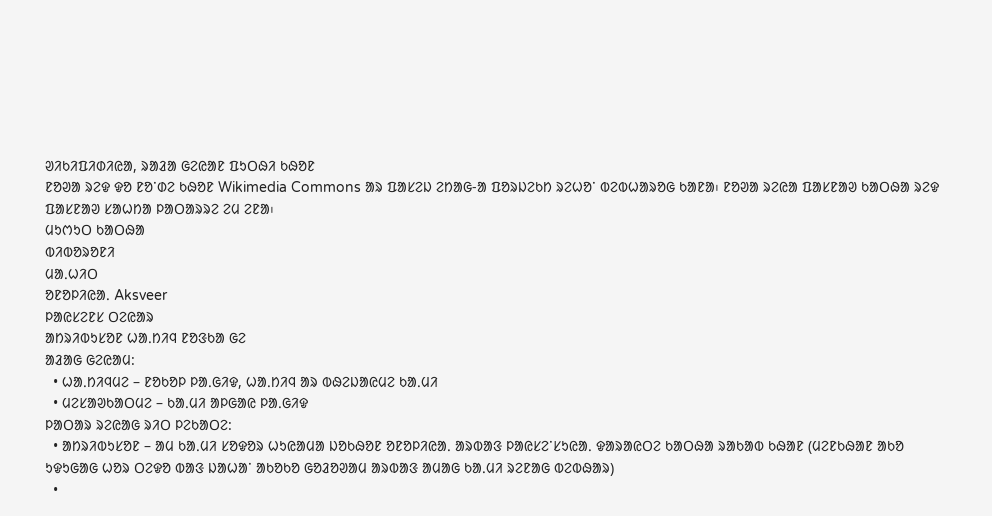ᱣᱤᱠᱤᱯᱤᱰᱤᱭᱟ, ᱨᱟᱲᱟ ᱜᱮᱭᱟᱱ ᱯᱩᱛᱷᱤ ᱠᱷᱚᱱ
ᱱᱚᱣᱟ ᱨᱮᱫ ᱫᱚ ᱱᱚᱸᱰᱮ ᱠᱷᱚᱱ Wikimedia Commons ᱟᱨ ᱯᱟᱥᱮᱡ ᱮᱴᱟᱜ-ᱟ ᱯᱚᱨᱡᱮᱠᱴ ᱨᱮᱦᱚᱸ ᱵᱮᱵᱦᱟᱨᱚᱜ ᱠᱟᱱᱟ᱾ ᱱᱚᱣᱟ ᱨᱮᱭᱟ ᱯᱟᱥᱱᱟᱣ ᱠᱟᱛᱷᱟ ᱨᱮᱫ ᱯᱟᱥᱱᱟᱣ ᱥᱟᱦᱴᱟ ᱞᱟᱛᱟᱨᱨᱮ ᱮᱢ ᱮᱱᱟ᱾
ᱢᱩᱬᱩᱛ ᱠᱟᱛᱷᱟ
ᱵᱤᱵᱚᱨᱚᱱᱤ
ᱢᱟᱹᱦᱤᱛ
ᱚᱱᱚᱞᱤᱭᱟᱹ Aksveer
ᱞᱟᱭᱥᱮᱱᱥ ᱛᱮᱭᱟᱨ
ᱟᱴᱨᱤᱵᱩᱥᱚᱱ ᱦᱟᱹᱴᱤᱧ ᱱᱚᱝᱠᱟ ᱜᱮ
ᱟᱲᱟᱜ ᱜᱮᱭᱟᱢ:
  • ᱦᱟᱹᱴᱤᱧᱢᱮ – ᱱᱚᱠᱚᱞ ᱞᱟᱹᱜᱤᱫ, ᱦᱟᱹᱴᱤᱧ ᱟᱨ ᱵᱷᱮᱡᱟᱭᱢᱮ ᱠᱟᱹᱢᱤ
  • ᱢᱮᱥᱟᱣᱠᱟᱛᱢᱮ – ᱠᱟᱹᱢᱤ ᱟᱞᱜᱟᱭ ᱞᱟᱹᱜᱤᱫ
ᱞᱟᱛᱟᱨ ᱨᱮᱭᱟᱜ ᱨᱤᱛ ᱞᱮᱠᱟᱛᱮ:
  • ᱟᱴᱨᱤᱵᱩᱥᱚᱱ – ᱟᱢ ᱠᱟᱹᱢᱤ ᱥᱚᱫᱚᱨ ᱦᱩᱭᱟᱢᱟ ᱡᱚᱠᱷᱚᱱ ᱚᱱᱚᱞᱤᱭᱟᱹ ᱟᱨᱵᱟᱝ ᱞᱟᱭᱥᱮᱸᱥᱩᱭᱟᱹ ᱫᱟᱨᱟᱭᱛᱮ ᱠᱟᱛᱷᱟ ᱨᱟᱠᱟᱵ ᱠᱷᱟᱱ (ᱢᱮᱱᱠᱷᱟᱱ ᱟᱠᱚ ᱩᱫᱩᱜᱟᱜ ᱦᱚᱨ ᱛᱮᱫᱚ ᱵᱟᱝ ᱡᱟᱦᱟᱸ ᱟᱠᱚᱠᱚ ᱜᱚᱲᱚᱣᱟᱢ ᱟᱨᱵᱟᱝ ᱟᱢᱟᱜ ᱠᱟᱹᱢᱤ ᱨᱮᱱᱟᱜ ᱵᱮᱵᱷᱟᱨ)
  •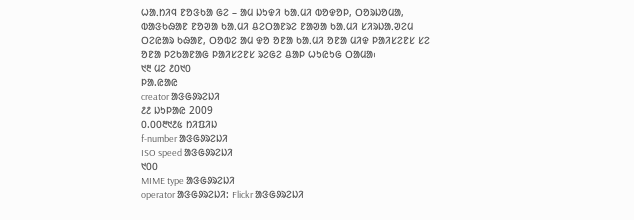ᱦᱟᱹᱴᱤᱧ ᱱᱚᱝᱠᱟ ᱜᱮ – ᱟᱢ ᱡᱩᱫᱤ ᱠᱟᱹᱢᱤ ᱵᱚᱫᱚᱞ, ᱛᱚᱨᱡᱚᱢᱟ, ᱵᱟᱝᱠᱷᱟᱱ ᱱᱚᱣᱟ ᱠᱟᱹᱢᱤ ᱪᱮᱛᱟᱱᱨᱮ ᱱᱟᱣᱟ ᱠᱟᱹᱢᱤ ᱥᱤᱨᱡᱟᱹᱣᱮᱢ ᱛᱮᱭᱟᱨ ᱠᱷᱟᱱ, ᱛᱚᱵᱮ ᱟᱢ ᱫᱚ ᱚᱱᱟ ᱠᱟᱹᱢᱤ ᱚᱱᱟ ᱢᱤᱫ ᱞᱟᱤᱥᱮᱱᱥ ᱥᱮ ᱚᱱᱟ ᱞᱮᱠᱟᱱᱟᱜ ᱞᱟᱤᱥᱮᱱᱥ ᱨᱮᱜᱮ ᱪᱟᱞ ᱦᱩᱭᱩᱜ ᱛᱟᱢᱟ᱾
᱑᱓ ᱢᱮ ᱒᱐᱑᱐
ᱞᱟ.ᱭᱟᱭ
creator ᱟᱝᱜᱽᱨᱮᱡᱤ
᱒᱒ ᱡᱩᱞᱟᱭ 2009
᱐.᱐᱐᱓᱑᱒᱕ ᱴᱤᱯᱤᱡ
f-number ᱟᱝᱜᱽᱨᱮᱡᱤ
ISO speed ᱟᱝᱜᱽᱨᱮᱡᱤ
᱑᱐᱐
MIME type ᱟᱝᱜᱽᱨᱮᱡᱤ
operator ᱟᱝᱜᱽᱨᱮᱡᱤ: Flickr ᱟᱝᱜᱽᱨᱮᱡᱤ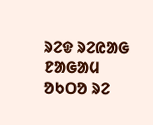ᱨᱮᱫ ᱨᱮᱭᱟᱜ ᱱᱟᱜᱟᱢ
ᱚᱠᱛᱚ ᱨᱮ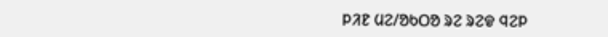ᱞᱤᱱ ᱢᱮ/ᱚᱠᱛᱚ ᱨᱮ ᱨᱮᱫ ᱧᱮᱞ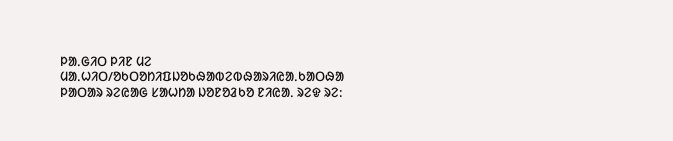ᱞᱟᱹᱜᱤᱛ ᱞᱤᱱ ᱢᱮ
ᱢᱟᱹᱦᱤᱛ/ᱚᱠᱛᱚᱴᱤᱯᱡᱚᱠᱷᱟᱵᱮᱵᱷᱟᱨᱤᱭᱟᱹᱠᱟᱛᱷᱟ
ᱞᱟᱛᱟᱨ ᱨᱮᱭᱟᱜ ᱥᱟᱦᱴᱟ ᱡᱚᱱᱚᱲᱠᱚ ᱱᱤᱭᱟᱹ ᱨᱮᱫ ᱨᱮ: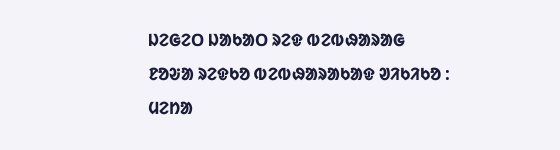ᱡᱮᱜᱮᱛ ᱡᱟᱠᱟᱛ ᱨᱮᱫ ᱵᱮᱵᱷᱟᱨᱟᱜ
ᱱᱚᱶᱟ ᱨᱮᱫᱠᱚ ᱵᱮᱵᱷᱟᱨᱟᱠᱟᱫ ᱣᱤᱠᱤᱠᱚ :
ᱢᱮᱴᱟ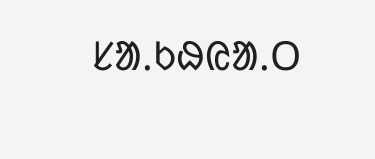ᱥᱟᱹᱠᱷᱭᱟᱹᱛ